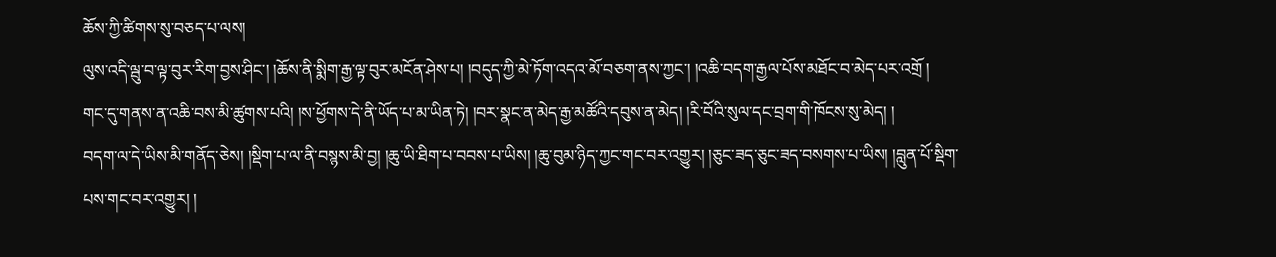ཆོས་ཀྱི་ཚིགས་སུ་བཅད་པ་ལས།
ལུས་འདི་ལྦུ་བ་ལྟ་བུར་རིག་བྱས་ཤིང་། །ཆོས་ནི་སྨིག་རྒྱ་ལྟ་བུར་མངོན་ཤེས་པ། །བདུད་ཀྱི་མེ་ཏོག་འདའ་མོ་བཅག་ནས་ཀྱང་། །འཆི་བདག་རྒྱལ་པོས་མཐོང་བ་མེད་པར་འགྲོ །
གང་དུ་གནས་ན་འཆི་བས་མི་ཚུགས་པའི། །ས་ཕྱོགས་དེ་ནི་ཡོད་པ་མ་ཡིན་ཏེ། །བར་སྣང་ན་མེད་རྒྱ་མཚོའི་དབུས་ན་མེད། །རི་བོའི་སུལ་དང་བྲག་གི་ཁོངས་སུ་མེད། །
བདག་ལ་དེ་ཡིས་མི་གནོད་ཅེས། །སྡིག་པ་ལ་ནི་བསྙས་མི་བྱ། །ཆུ་ཡི་ཐིག་པ་བབས་པ་ཡིས། །ཆུ་བུམ་ཉིད་ཀྱང་གང་བར་འགྱུར། །ཅུང་ཟད་ཅུང་ཟད་བསགས་པ་ཡིས། །བླུན་པོ་སྡིག་པས་གང་བར་འགྱུར། །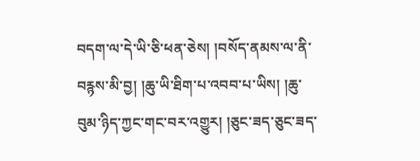བདག་ལ་དེ་ཡི་ཅི་ཕན་ཅེས། །བསོད་ནམས་ལ་ནི་བརྙས་མི་བྱ། །ཆུ་ཡི་ཐིག་པ་འབབ་པ་ཡིས། །ཆུ་བུམ་ཉིད་ཀྱང་གང་བར་འགྱུར། །ཅུང་ཟད་ཅུང་ཟད་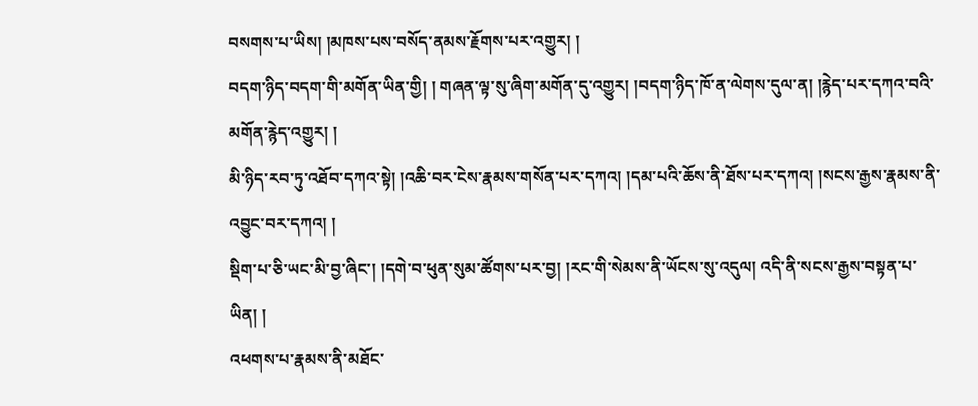བསགས་པ་ཡིས། །མཁས་པས་བསོད་ནམས་རྗོགས་པར་འགྱུར། །
བདག་ཉིད་བདག་གི་མགོན་ཡིན་གྱི། ། གཞན་ལྟ་སུ་ཞིག་མགོན་དུ་འགྱུར། །བདག་ཉིད་ཁོ་ན་ལེགས་དུལ་ན། །རྙེད་པར་དཀའ་བའི་མགོན་རྙེད་འགྱུར། །
མི་ཉིད་རབ་ཏུ་འཐོབ་དཀའ་སྟེ། །འཆི་བར་ངེས་རྣམས་གསོན་པར་དཀའ། །དམ་པའི་ཆོས་ནི་ཐོས་པར་དཀའ། །སངས་རྒྱས་རྣམས་ནི་འབྱུང་བར་དཀའ། །
སྡིག་པ་ཅི་ཡང་མི་བྱ་ཞིང་། །དགེ་བ་ཕུན་སུམ་ཚོགས་པར་བྱ། །རང་གི་སེམས་ནི་ཡོངས་སུ་འདུལ། འདི་ནི་སངས་རྒྱས་བསྟན་པ་ཡིན། །
འཕགས་པ་རྣམས་ནི་མཐོང་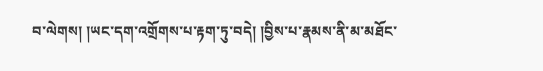བ་ལེགས། །ཡང་དག་འགྲོགས་པ་རྟག་ཏུ་བདེ། །བྱིས་པ་རྣམས་ནི་མ་མཐོང་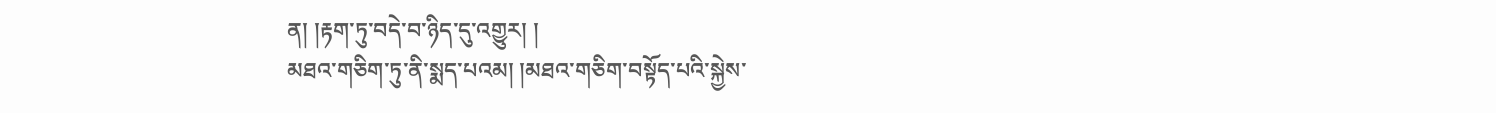ན། །རྟག་ཏུ་བདེ་བ་ཉིད་དུ་འགྱུར། །
མཐའ་གཅིག་ཏུ་ནི་སྨད་པའམ། །མཐའ་གཅིག་བསྟོད་པའི་སྐྱེས་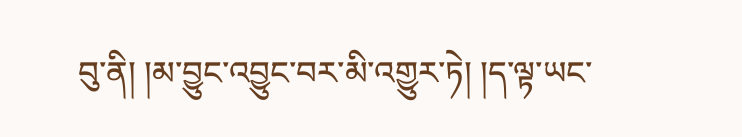བུ་ནི། །མ་བྱུང་འབྱུང་བར་མི་འགྱུར་ཏེ། །ད་ལྟ་ཡང་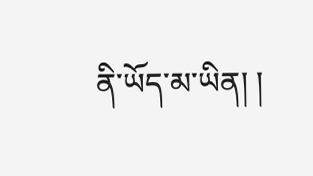ནི་ཡོད་མ་ཡིན། །